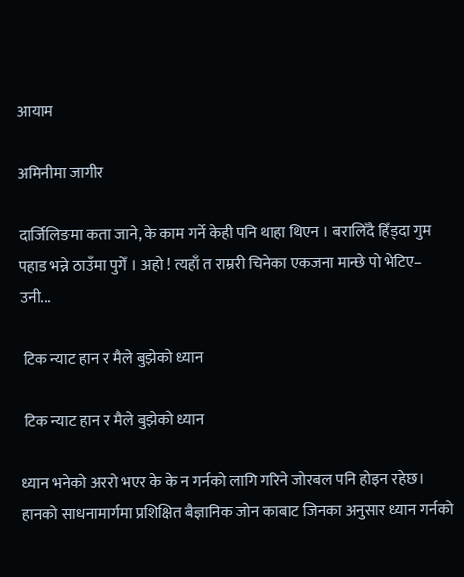आयाम

अमिनीमा जागीर

दार्जिलिङमा कता जाने, के काम गर्ने केही पनि थाहा थिएन । बरालिँदै हिँड्दा गुम पहाड भन्ने ठाउँमा पुगेँ । अहो ! त्यहाँ त राम्ररी चिनेका एकजना मान्छे पो भेटिए– उनी...

 टिक न्याट हान र मैले बुझेको ध्यान

 टिक न्याट हान र मैले बुझेको ध्यान

ध्यान भनेको अररो भएर के के न गर्नको लागि गरिने जोरबल पनि होइन रहेछ। हानको साधनामार्गमा प्रशिक्षित बैज्ञानिक जोन काबाट जिनका अनुसार ध्यान गर्नको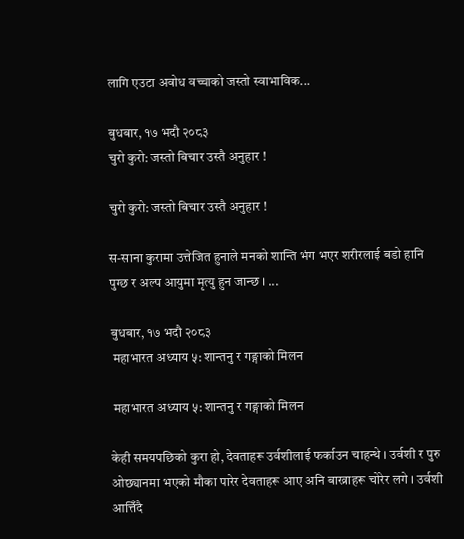लागि एउटा अवोध वच्चाको जस्तो स्वाभाविक...

बुधबार, १७ भदौ २०८३
चुरो कुरो: जस्तो बिचार उस्तै अनुहार !

चुरो कुरो: जस्तो बिचार उस्तै अनुहार !

स-साना कुरामा उत्तेजित हुनाले मनको शान्ति भंग भएर शरीरलाई बडो हानि पुग्छ र अल्प आयुमा मृत्यु हुन जान्छ । ...

बुधबार, १७ भदौ २०८३
 महाभारत अध्याय ५: शान्तनु र गङ्गाको मिलन

 महाभारत अध्याय ५: शान्तनु र गङ्गाको मिलन

केही समयपछिको कुरा हो, देवताहरू उर्वशीलाई फर्काउन चाहन्थे । उर्वशी र पुरु ओछ्यानमा भएको मौका पारेर देवताहरू आए अनि बाख्राहरू चोरेर लगे । उर्वशी आत्तिँदै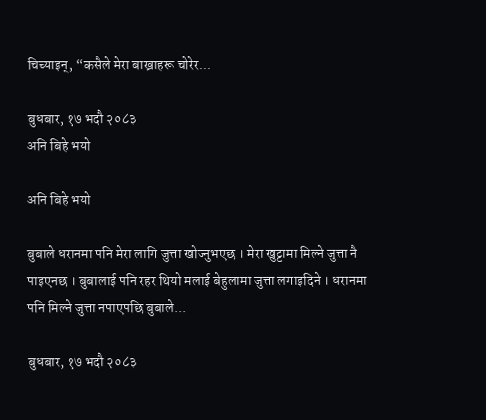चिच्याइन्, “कसैले मेरा बाख्राहरू चोरेर...

बुधबार, १७ भदौ २०८३
अनि बिहे भयो

अनि बिहे भयो

बुबाले धरानमा पनि मेरा लागि जुत्ता खोज्नुभएछ । मेरा खुट्टामा मिल्ने जुत्ता नै पाइएनछ । बुबालाई पनि रहर थियो मलाई बेहुलामा जुत्ता लगाइदिने । धरानमा पनि मिल्ने जुत्ता नपाएपछि बुबाले...

बुधबार, १७ भदौ २०८३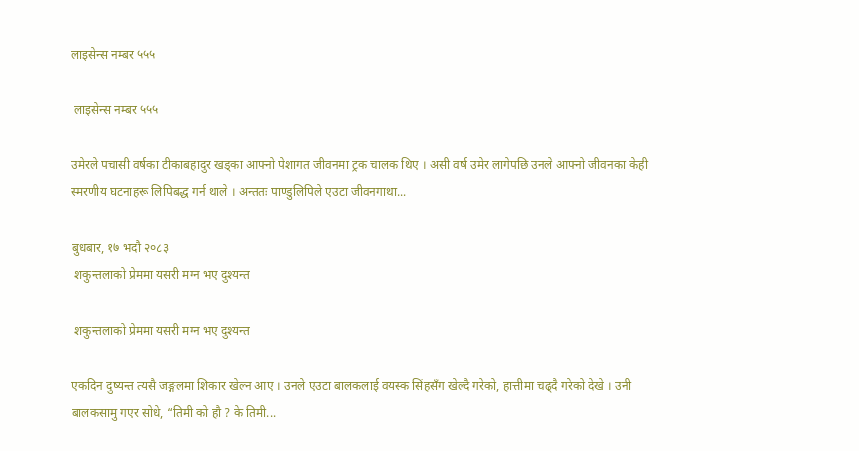लाइसेन्स नम्बर ५५५

 लाइसेन्स नम्बर ५५५

उमेरले पचासी वर्षका टीकाबहादुर खड्का आफ्नो पेशागत जीवनमा ट्रक चालक थिए । असी वर्ष उमेर लागेपछि उनले आफ्नो जीवनका केही स्मरणीय घटनाहरू लिपिबद्ध गर्न थाले । अन्ततः पाण्डुलिपिले एउटा जीवनगाथा...

बुधबार, १७ भदौ २०८३
 शकुन्तलाको प्रेममा यसरी मग्न भए दुश्यन्त

 शकुन्तलाको प्रेममा यसरी मग्न भए दुश्यन्त

एकदिन दुष्यन्त त्यसै जङ्गलमा शिकार खेल्न आए । उनले एउटा बालकलाई वयस्क सिंहसँग खेल्दै गरेको, हात्तीमा चढ्दै गरेको देखे । उनी बालकसामु गएर सोधे, “तिमी को हौ ? के तिमी...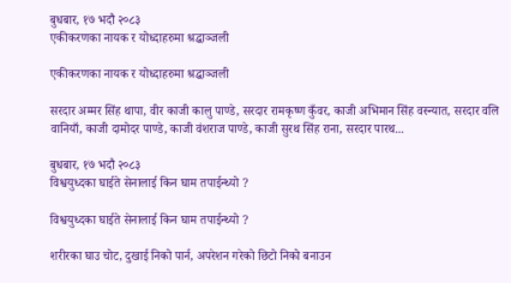बुधबार, १७ भदौ २०८३
एकीकरणका नायक र योध्दाहरुमा श्रद्धाञ्जली

एकीकरणका नायक र योध्दाहरुमा श्रद्धाञ्जली

सरदार अम्मर सिंह थापा, वीर काजी कालु पाण्डे, सरदार रामकृष्ण कुँवर, काजी अभिमान सिंह वस्न्यात, सरदार वलि वानियाँ, काजी दामोदर पाण्डे, काजी वंशराज पाण्डे, काजी सुरथ सिंह राना, सरदार पारथ...

बुधबार, १७ भदौ २०८३
विश्वयुध्दका घाईते सेनालाई किन घाम तपाईन्थ्यो ?

विश्वयुध्दका घाईते सेनालाई किन घाम तपाईन्थ्यो ?

शरीरका घाउ चोट, दुखाई निको पार्न, अपरेशन गरेको छिटो निको बनाउन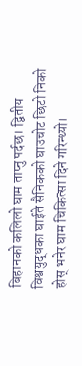बिहानको कलिलो घाम ताप्नु पर्दछ। द्वितीय विश्वयुद्धका घाईते सैनिकको घाउचोट छिटो निको होस् भनेर घाम चिकित्सा दिने गरिन्थ्यो।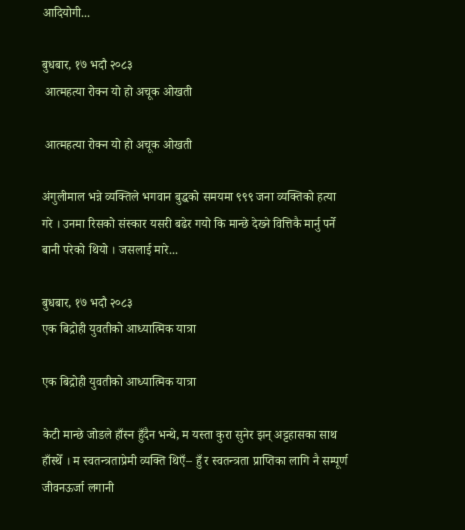आदियोगी...

बुधबार, १७ भदौ २०८३
 आत्महत्या रोक्न यो हो अचूक ओखती

 आत्महत्या रोक्न यो हो अचूक ओखती

अंगुलीमाल भन्ने व्यक्तिले भगवान बुद्धको समयमा ९९९ जना व्यक्तिको हत्या गरे । उनमा रिसको संस्कार यसरी बढेर गयो कि मान्छे देख्ने वित्तिकै मार्नु पर्ने बानी परेको थियो । जसलाई मारे...

बुधबार, १७ भदौ २०८३
एक बिद्रोही युवतीको आध्यात्मिक यात्रा

एक बिद्रोही युवतीको आध्यात्मिक यात्रा

केटी मान्छे जोडले हाँस्न हुँदैन भन्थे, म यस्ता कुरा सुनेर झन् अट्टहासका साथ हाँस्थेँ । म स्वतन्त्रताप्रेमी व्यक्ति थिएँ– हुँ र स्वतन्त्रता प्राप्तिका लागि नै सम्पूर्ण जीवनऊर्जा लगानी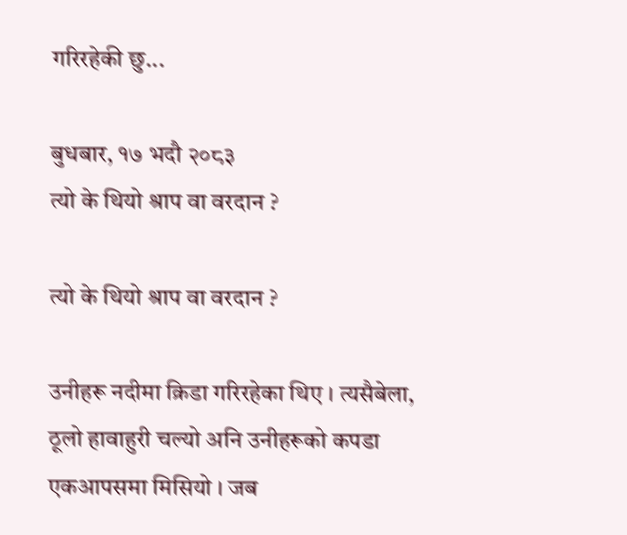गरिरहेकी छु...

बुधबार, १७ भदौ २०८३
त्यो के थियो श्राप वा वरदान ?

त्यो के थियो श्राप वा वरदान ?

उनीहरू नदीमा क्रिडा गरिरहेका थिए । त्यसैबेला, ठूलो हावाहुरी चल्यो अनि उनीहरूको कपडा एकआपसमा मिसियो । जब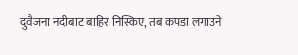दुवैजना नदीबाट बाहिर निस्किए, तब कपडा लगाउने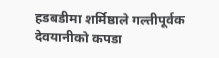हडबडीमा शर्मिष्ठाले गल्तीपूर्वक देवयानीको कपडा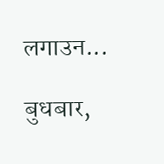लगाउन...

बुधबार,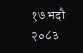१७ भदौ २०८३